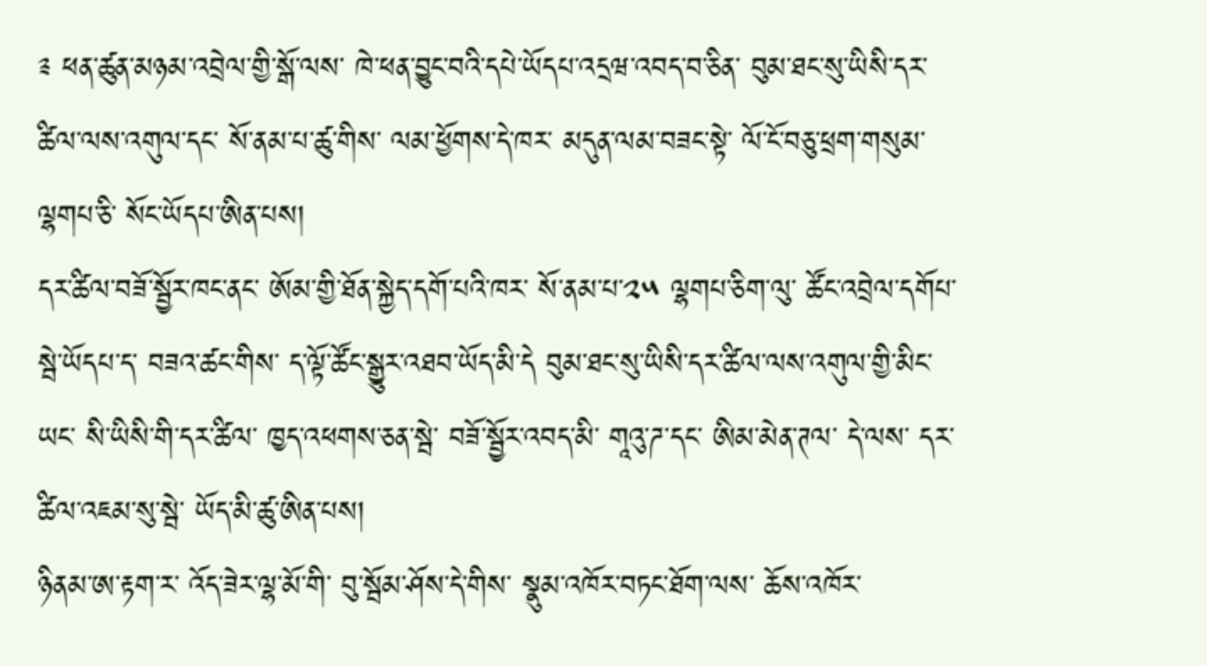༉ ཕན་ཚུན་མཉམ་འབྲེལ་གྱི་སྒོ་ལས་ ཁེ་ཕན་བྱུང་བའི་དཔེ་ཡོདཔ་འདྲཝ་འབད་བ་ཅིན་ བུམ་ཐང་སུ་ཡིསི་དར་ཚིལ་ལས་འགུལ་དང་ སོ་ནམ་པ་ཚུ་གིས་ ལམ་ཕྱོགས་དེ་ཁར་ མདུན་ལམ་བཟང་སྟེ་ ལོ་ངོ་བཅུ་ཕྲག་གསུམ་ལྷགཔ་ཅི་ སོང་ཡོདཔ་ཨིན་པས།
དར་ཚིལ་བཟོ་སྦྱོར་ཁང་ནང་ ཨོམ་གྱི་ཐོན་སྐྱེད་དགོ་པའི་ཁར་ སོ་ནམ་པ་༢༥ ལྷགཔ་ཅིག་ལུ་ ཚོང་འབྲེལ་དགོཔ་སྦེ་ཡོདཔ་ད་ བཟའ་ཚང་གིས་ ད་ལྟོ་ཚོང་སྒྱུར་འཐབ་ཡོད་མི་དེ བུམ་ཐང་སུ་ཡིསི་དར་ཚིལ་ལས་འགུལ་གྱི་མིང་ཡང་ སི་ཡིསི་གི་དར་ཚིལ་ ཁྱད་འཕགས་ཅན་སྦེ་ བཟོ་སྦྱོར་འབད་མི་ གཱའུ་ཌ་དང་ ཨིམ་མེན་ཊལ་ དེ་ལས་ དར་ཚིལ་འཇམ་སུ་སྦེ་ ཡོད་མི་ཚུ་ཨིན་པས།
ཉིནམ་ཨ་རྟག་ར་ འོད་ཟེར་ལྷ་མོ་གི་ བུ་སྦོམ་ཤོས་དེ་གིས་ སྣུམ་འཁོར་བཏང་ཐོག་ལས་ ཆོས་འཁོར་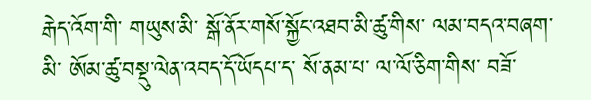རྒེད་འོག་གི་ གཡུས་མི་ སྒོ་ནོར་གསོ་སྐྱོང་འཐབ་མི་ཚུ་གིས་ ལམ་བདའ་བཞག་མི་ ཨོམ་ཚུ་བསྡུ་ལེན་འབད་དོ་ཡོདཔ་ད་ སོ་ནམ་པ་ ལ་ལོ་ཅིག་གིས་ བཟོ་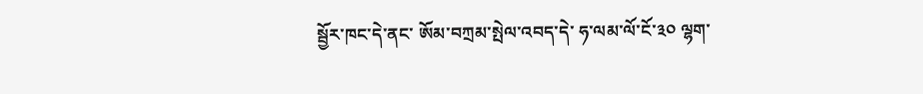སྦྱོར་ཁང་དེ་ནང་ ཨོམ་བཀྲམ་སྤེལ་འབད་དེ་ ཧ་ལམ་ལོ་ངོ་༣༠ ལྷག་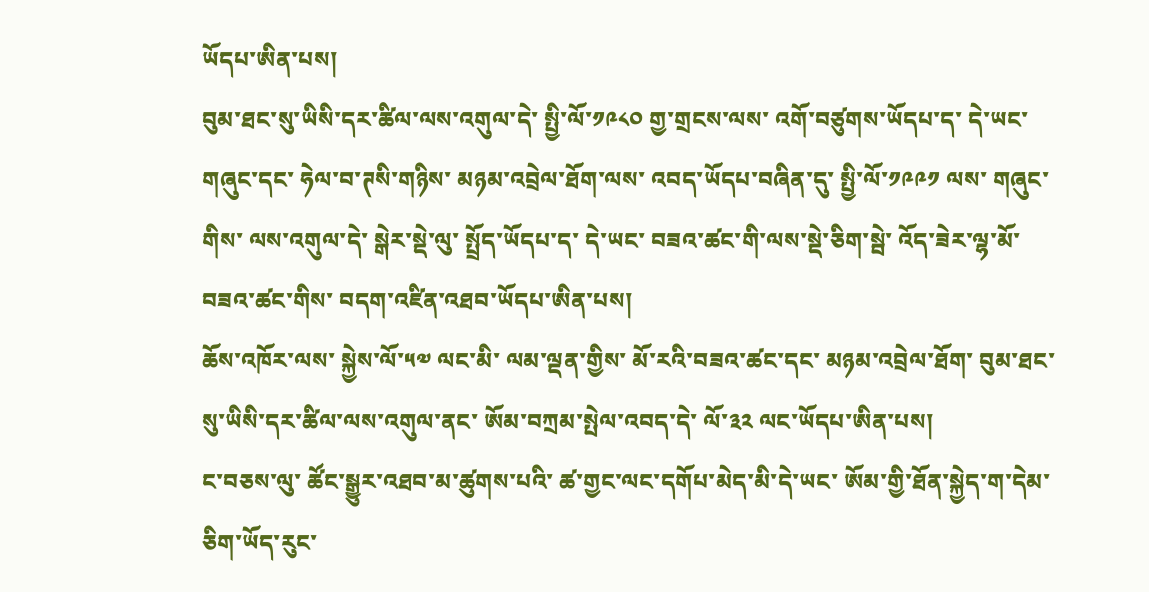ཡོདཔ་ཨིན་པས།
བུམ་ཐང་སུ་ཡིསི་དར་ཚིལ་ལས་འགུལ་དེ་ སྤྱི་ལོ་༡༩༨༠ གྱ་གྲངས་ལས་ འགོ་བཙུགས་ཡོདཔ་ད་ དེ་ཡང་ གཞུང་དང་ ཧེལ་བ་ཊསི་གཉིས་ མཉམ་འབྲེལ་ཐོག་ལས་ འབད་ཡོདཔ་བཞིན་དུ་ སྤྱི་ལོ་༡༩༩༡ ལས་ གཞུང་གིས་ ལས་འགུལ་དེ་ སྒེར་སྡེ་ལུ་ སྤྲོད་ཡོདཔ་ད་ དེ་ཡང་ བཟའ་ཚང་གི་ལས་སྡེ་ཅིག་སྦེ་ འོད་ཟེར་ལྷ་མོ་བཟའ་ཚང་གིས་ བདག་འཛིན་འཐབ་ཡོདཔ་ཨིན་པས།
ཆོས་འཁོར་ལས་ སྐྱེས་ལོ་༥༧ ལང་མི་ ལམ་ལྡན་གྱིས་ མོ་རའི་བཟའ་ཚང་དང་ མཉམ་འབྲེལ་ཐོག་ བུམ་ཐང་སུ་ཡིསི་དར་ཚིལ་ལས་འགུལ་ནང་ ཨོམ་བཀྲམ་སྤེལ་འབད་དེ་ ལོ་༣༢ ལང་ཡོདཔ་ཨིན་པས།
ང་བཅས་ལུ་ ཚོང་སྒྱུར་འཐབ་མ་ཚུགས་པའི་ ཚ་གྱང་ལང་དགོཔ་མེད་མི་དེ་ཡང་ ཨོམ་གྱི་ཐོན་སྐྱེད་ག་དེམ་ཅིག་ཡོད་རུང་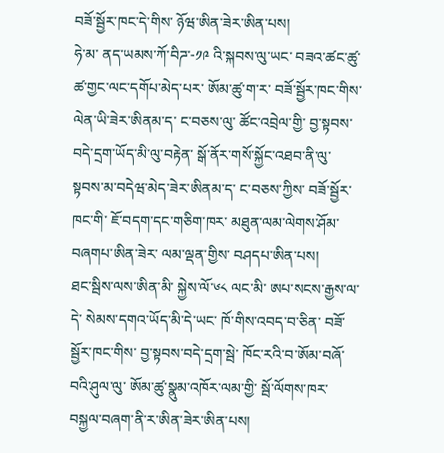བཟོ་སྦྱོར་ཁང་དེ་གིས་ ཉོཝ་ཨིན་ཟེར་ཨིན་པས།
ཧེ་མ་ ནད་ཡམས་ཀོ་བིཌ་-༡༩ འི་སྐབས་ལུ་ཡང་ བཟའ་ཚང་ཚུ་ ཚ་གྱང་ལང་དགོཔ་མེད་པར་ ཨོམ་ཚུ་ག་ར་ བཟོ་སྦྱོར་ཁང་གིས་ ལེན་ཡི་ཟེར་ཨིནམ་ད་ ང་བཅས་ལུ་ ཚོང་འབྲེལ་གྱི་ བྱ་སྟབས་བདེ་དྲག་ཡོད་མི་ལུ་བརྟེན་ སྒོ་ནོར་གསོ་སྐྱོང་འཐབ་ནི་ལུ་ སྟབས་མ་བདེཝ་མེད་ཟེར་ཨིནམ་ད་ ང་བཅས་ཀྱིས་ བཟོ་སྦྱོར་ཁང་གི་ ཇོ་བདག་དང་གཅིག་ཁར་ མཐུན་ལམ་ལེགས་ཤོམ་བཞགཔ་ཨིན་ཟེར་ ལམ་ལྡན་གྱིས་ བཤདཔ་ཨིན་པས།
ཐང་སྦིས་ལས་ཨིན་མི་ སྐྱེས་ལོ་༦༨ ལང་མི་ ཨཔ་སངས་རྒྱས་ལ་དེ་ སེམས་དགའ་ཡོད་མི་དེ་ཡང་ ཁོ་གིས་འབད་བ་ཅིན་ བཟོ་སྦྱོར་ཁང་གིས་ བྱ་སྟབས་བདེ་དྲག་སྦེ་ ཁོང་རའི་བ་ཨོམ་བཞོ་བའི་ཤུལ་ལུ་ ཨོམ་ཚུ་སྣུམ་འཁོར་ལམ་གྱི་ སྦོ་ལོགས་ཁར་ བསྐྱལ་བཞག་ནི་ར་ཨིན་ཟེར་ཨིན་པས།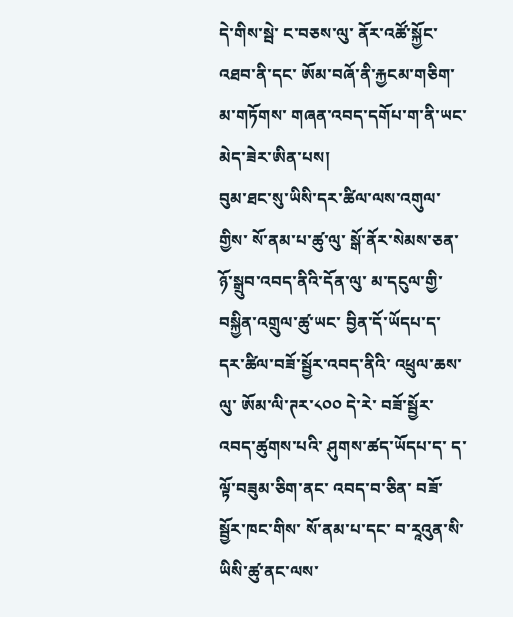དེ་གིས་སྦེ་ ང་བཅས་ལུ་ ནོར་འཚོ་སྐྱོང་འཐབ་ནི་དང་ ཨོམ་བཞོ་ནི་རྐྱངམ་གཅིག་མ་གཏོགས་ གཞན་འབད་དགོཔ་ག་ནི་ཡང་མེད་ཟེར་ཨིན་པས།
བུམ་ཐང་སུ་ཡིསི་དར་ཚིལ་ལས་འགུལ་གྱིས་ སོ་ནམ་པ་ཚུ་ལུ་ སྒོ་ནོར་སེམས་ཅན་ ཉོ་སྒྲུབ་འབད་ནིའི་དོན་ལུ་ མ་དངུལ་གྱི་བསྐྱིན་འགྲུལ་ཚུ་ཡང་ བྱིན་དོ་ཡོདཔ་ད་ དར་ཚིལ་བཟོ་སྦྱོར་འབད་ནིའི་ འཕྲུལ་ཆས་ལུ་ ཨོམ་ལི་ཊར་༨༠༠ དེ་རེ་ བཟོ་སྦྱོར་འབད་ཚུགས་པའི་ ཤུགས་ཚད་ཡོདཔ་ད་ ད་ལྟོ་བཟུམ་ཅིག་ནང་ འབད་བ་ཅིན་ བཟོ་སྦྱོར་ཁང་གིས་ སོ་ནམ་པ་དང་ བ་རཱའུན་སི་ཡིསི་ཚུ་ནང་ལས་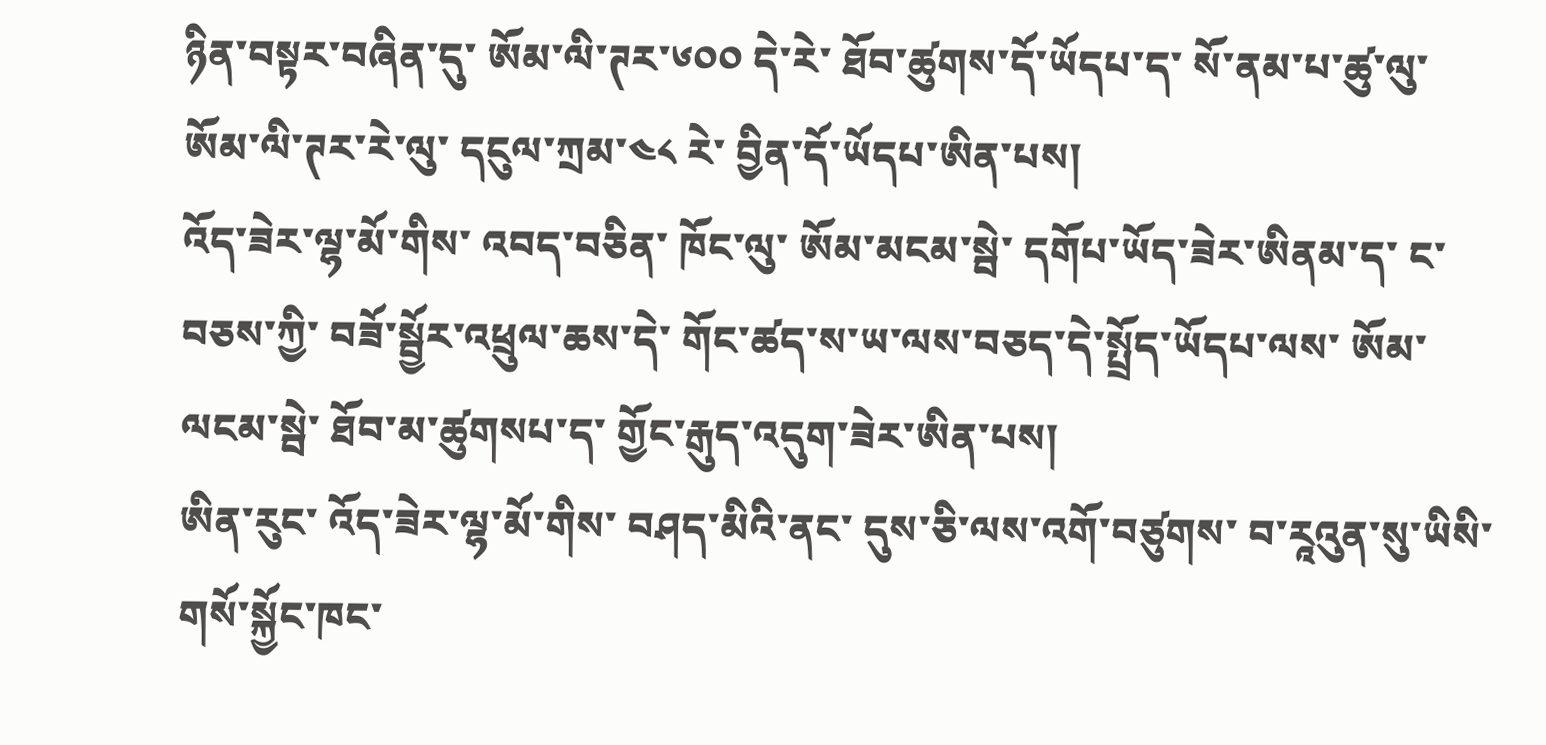ཉིན་བསྟར་བཞིན་དུ་ ཨོམ་ལི་ཊར་༦༠༠ དེ་རེ་ ཐོབ་ཚུགས་དོ་ཡོདཔ་ད་ སོ་ནམ་པ་ཚུ་ལུ་ ཨོམ་ལི་ཊར་རེ་ལུ་ དངུལ་ཀྲམ་༤༨ རེ་ བྱིན་དོ་ཡོདཔ་ཨིན་པས།
འོད་ཟེར་ལྷ་མོ་གིས་ འབད་བཅིན་ ཁོང་ལུ་ ཨོམ་མངམ་སྦེ་ དགོཔ་ཡོད་ཟེར་ཨིནམ་ད་ ང་བཅས་ཀྱི་ བཟོ་སྦྱོར་འཕྲུལ་ཆས་དེ་ གོང་ཚད་ས་ཡ་ལས་བཅད་དེ་སྤྲོད་ཡོདཔ་ལས་ ཨོམ་ལངམ་སྦེ་ ཐོབ་མ་ཚུགསཔ་ད་ གྱོང་རྒུད་འདུག་ཟེར་ཨིན་པས།
ཨིན་རུང་ འོད་ཟེར་ལྷ་མོ་གིས་ བཤད་མིའི་ནང་ དུས་ཅི་ལས་འགོ་བཙུགས་ བ་རཱའུན་སུ་ཡིསི་གསོ་སྐྱོང་ཁང་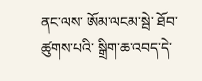ནང་ལས་ ཨོམ་ལངམ་སྦེ་ ཐོབ་ཚུགས་པའི་ སྒྲིག་ཆ་འབད་དེ་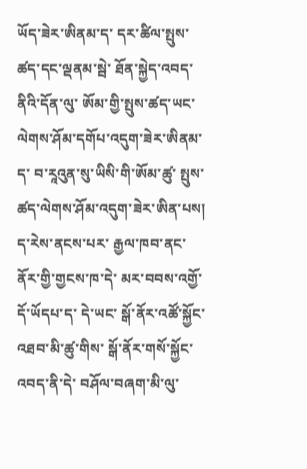ཡོད་ཟེར་ཨིནམ་ད་ དར་ཚིལ་སྤུས་ཚད་དང་ལྡནམ་སྦེ་ ཐོན་སྐྱེད་འབད་ནིའི་དོན་ལུ་ ཨོམ་གྱི་སྤུས་ཚད་ཡང་ ལེགས་ཤོམ་དགོཔ་འདུག་ཟེར་ཨིནམ་ད་ བ་རཱའུན་སུ་ཡིསི་གི་ཨོམ་ཚུ་ སྤུས་ཚད་ལེགས་ཤོམ་འདུག་ཟེར་ཨིན་པས།
ད་རེས་ནངས་པར་ རྒྱལ་ཁབ་ནང་ ནོར་གྱི་གྱངས་ཁ་དེ་ མར་བབས་འགྱོ་དོ་ཡོདཔ་ད་ དེ་ཡང་ སྒོ་ནོར་འཚོ་སྐྱོང་འཐབ་མི་ཚུ་གིས་ སྒོ་ནོར་གསོ་སྐྱོང་འབད་ནི་དེ་ བཤོལ་བཞག་མི་ལུ་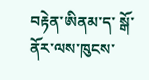བརྟེན་ཨིནམ་ད་ སྒོ་ནོར་ལས་ཁུངས་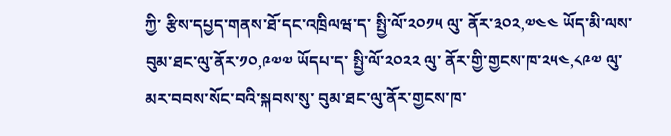ཀྱི་ རྩིས་དཔྱད་གནས་ཐོ་དང་འཁྲིལཝ་ད་ སྤྱི་ལོ་༢༠༡༥ ལུ་ ནོར་༣༠༢,༧༤༤ ཡོད་མི་ལས་ བུམ་ཐང་ལུ་ནོར་༡༠,༩༧༧ ཡོདཔ་ད་ སྤྱི་ལོ་༢༠༢༢ ལུ་ ནོར་གྱི་གྱངས་ཁ་༢༥༤,༨༩༧ ལུ་ མར་བབས་སོང་བའི་སྐབས་སུ་ བུམ་ཐང་ལུ་ནོར་གྱངས་ཁ་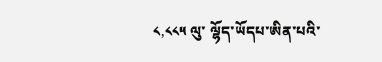༨,༨༨༥ ལུ་ ལྷོད་ཡོདཔ་ཨིན་པའི་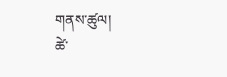གནས་ཚུལ།
ཚེ་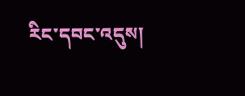རིང་དབང་འདུས།